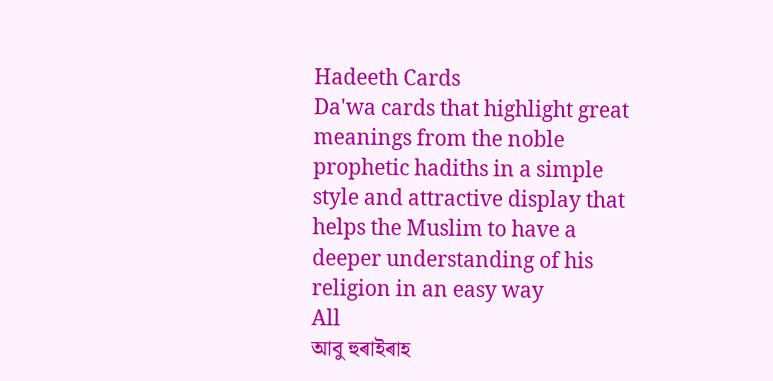Hadeeth Cards
Da'wa cards that highlight great meanings from the noble prophetic hadiths in a simple style and attractive display that helps the Muslim to have a deeper understanding of his religion in an easy way
All
আবু হুৰাইৰাহ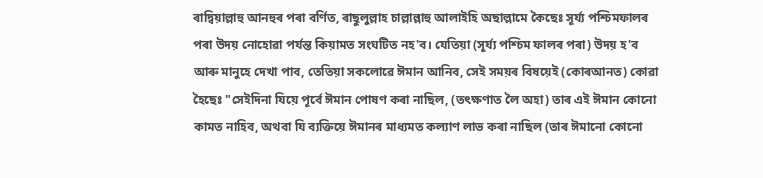ৰাদ্বিয়াল্লাহু আনহুৰ পৰা বৰ্ণিত, ৰাছুলুল্লাহ চাল্লাল্লাহু আলাইহি অছাল্লামে কৈছেঃ সূৰ্য্য পশ্চিমফালৰ পৰা উদয় নোহোৱা পৰ্যন্ত কিয়ামত সংঘটিত নহ'ব। যেতিয়া (সূৰ্য্য পশ্চিম ফালৰ পৰা) উদয় হ'ব আৰু মানুহে দেখা পাব, তেতিয়া সকলোৱে ঈমান আনিব, সেই সময়ৰ বিষয়েই (কোৰআনত) কোৱা হৈছেঃ "সেইদিনা যিয়ে পূৰ্বে ঈমান পোষণ কৰা নাছিল, (তৎক্ষণাত লৈ অহা) তাৰ এই ঈমান কোনো কামত নাহিব, অথবা যি ব্যক্তিয়ে ঈমানৰ মাধ্যমত কল্যাণ লাভ কৰা নাছিল (তাৰ ঈমানো কোনো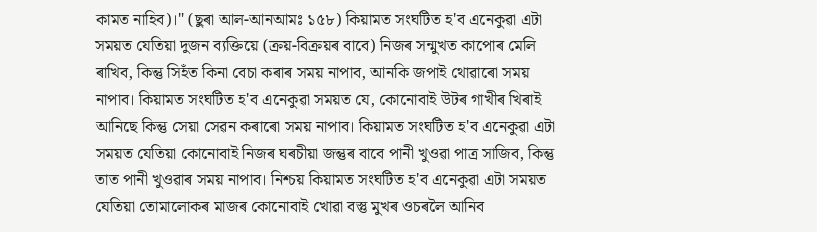কামত নাহিব)।" (ছুৰা আল-আনআমঃ ১৫৮) কিয়ামত সংঘটিত হ'ব এনেকুৱা এটা সময়ত যেতিয়া দুজন ব্যক্তিয়ে (ক্ৰয়-বিক্ৰয়ৰ বাবে) নিজৰ সন্মুখত কাপোৰ মেলি ৰাখিব, কিন্তু সিহঁত কিনা বেচা কৰাৰ সময় নাপাব, আনকি জপাই থোৱাৰো সময় নাপাব। কিয়ামত সংঘটিত হ'ব এনেকুৱা সময়ত যে, কোনোবাই উটৰ গাখীৰ খিৰাই আনিছে কিন্তু সেয়া সেৱন কৰাৰো সময় নাপাব। কিয়ামত সংঘটিত হ'ব এনেকুৱা এটা সময়ত যেতিয়া কোনোবাই নিজৰ ঘৰচীয়া জন্তুৰ বাবে পানী খুওৱা পাত্ৰ সাজিব, কিন্তু তাত পানী খুওৱাৰ সময় নাপাব। নিশ্চয় কিয়ামত সংঘটিত হ'ব এনেকুৱা এটা সময়ত যেতিয়া তোমালোকৰ মাজৰ কোনোবাই খোৱা বস্তু মুখৰ ওচৰলৈ আনিব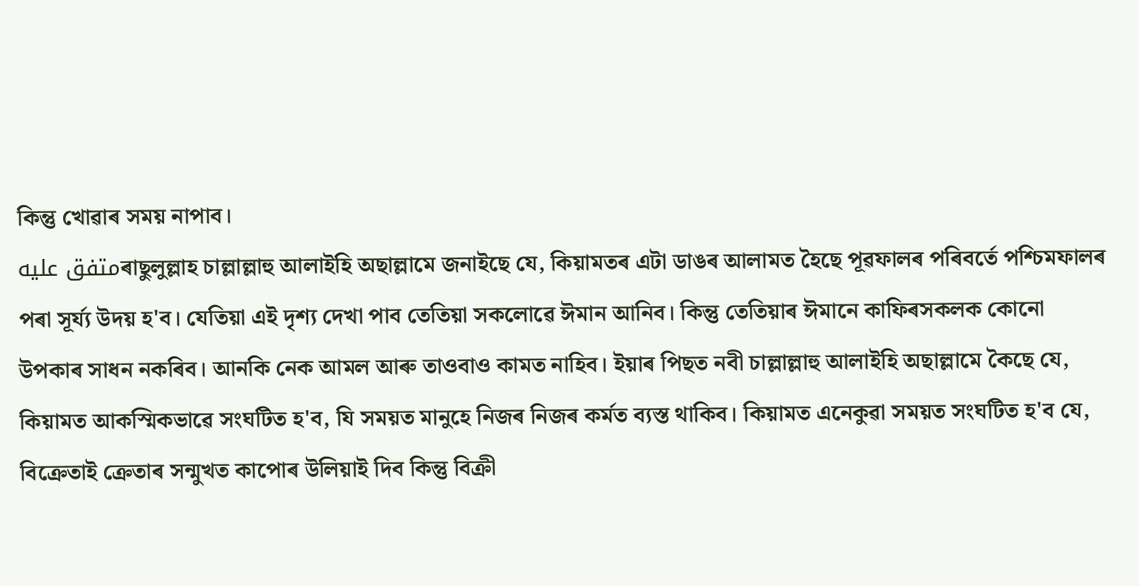কিন্তু খোৱাৰ সময় নাপাব।
متفق عليهৰাছুলুল্লাহ চাল্লাল্লাহু আলাইহি অছাল্লামে জনাইছে যে, কিয়ামতৰ এটা ডাঙৰ আলামত হৈছে পূৱফালৰ পৰিবৰ্তে পশ্চিমফালৰ পৰা সূৰ্য্য উদয় হ'ব। যেতিয়া এই দৃশ্য দেখা পাব তেতিয়া সকলোৱে ঈমান আনিব। কিন্তু তেতিয়াৰ ঈমানে কাফিৰসকলক কোনো উপকাৰ সাধন নকৰিব। আনকি নেক আমল আৰু তাওবাও কামত নাহিব। ইয়াৰ পিছত নবী চাল্লাল্লাহু আলাইহি অছাল্লামে কৈছে যে, কিয়ামত আকস্মিকভাৱে সংঘটিত হ'ব, যি সময়ত মানুহে নিজৰ নিজৰ কৰ্মত ব্যস্ত থাকিব। কিয়ামত এনেকুৱা সময়ত সংঘটিত হ'ব যে, বিক্ৰেতাই ক্ৰেতাৰ সন্মুখত কাপোৰ উলিয়াই দিব কিন্তু বিক্ৰী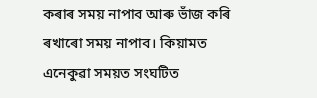কৰাৰ সময় নাপাব আৰু ভাঁজ কৰি ৰখাৰো সময় নাপাব। কিয়ামত এনেকুৱা সময়ত সংঘটিত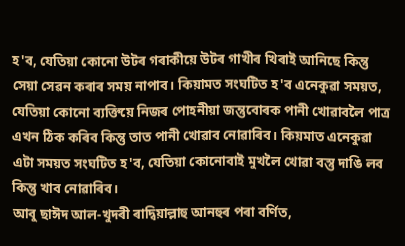হ'ব, যেতিয়া কোনো উটৰ গৰাকীয়ে উটৰ গাখীৰ খিৰাই আনিছে কিন্তু সেয়া সেৱন কৰাৰ সময় নাপাব। কিয়ামত সংঘটিত হ'ব এনেকুৱা সময়ত, যেতিয়া কোনো ব্যক্তিয়ে নিজৰ পোহনীয়া জন্তুবোৰক পানী খোৱাবলৈ পাত্ৰ এখন ঠিক কৰিব কিন্তু তাত পানী খোৱাব নোৱাৰিব। কিয়মাত এনেকুৱা এটা সময়ত সংঘটিত হ'ব, যেতিয়া কোনোবাই মুখলৈ খোৱা বস্তু দাঙি লব কিন্তু খাব নোৱাৰিব।
আবু ছাঈদ আল-খুদৰী ৰাদ্বিয়াল্লাহু আনহুৰ পৰা বৰ্ণিত,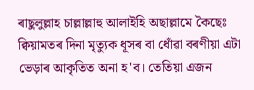ৰাছুলুল্লাহ চাল্লাল্লাহু আলাইহি অছাল্লামে কৈছেঃ ক্বিয়ামতৰ দিনা মৃত্যুক ধূসৰ বা ধোঁৱা বৰণীয়া এটা ভেড়াৰ আকৃতিত অনা হ'ব। তেতিয়া এজন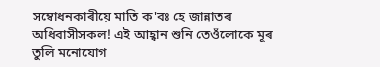সম্বোধনকাৰীয়ে মাতি ক'বঃ হে জান্নাতৰ অধিবাসীসকল! এই আহ্বান শুনি তেওঁলোকে মূৰ তুলি মনোযোগ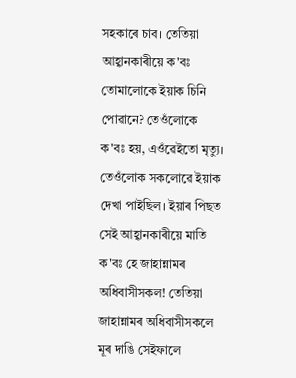সহকাৰে চাব। তেতিয়া আহ্বানকাৰীয়ে ক'বঃ তোমালোকে ইয়াক চিনি পোৱানে? তেওঁলোকে ক'বঃ হয়, এওঁৱেইতো মৃত্যু। তেওঁলোক সকলোৱে ইয়াক দেখা পাইছিল। ইয়াৰ পিছত সেই আহ্বানকাৰীয়ে মাতি ক'বঃ হে জাহান্নামৰ অধিবাসীসকল! তেতিয়া জাহান্নামৰ অধিবাসীসকলে মূৰ দাঙি সেইফালে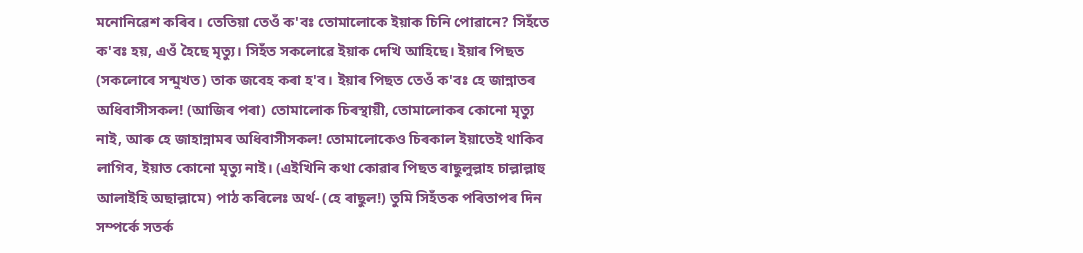মনোনিৱেশ কৰিব। তেতিয়া তেওঁ ক'বঃ তোমালোকে ইয়াক চিনি পোৱানে? সিহঁতে ক'বঃ হয়, এওঁ হৈছে মৃত্যু। সিহঁত সকলোৱে ইয়াক দেখি আহিছে। ইয়াৰ পিছত (সকলোৰে সন্মুখত) তাক জবেহ কৰা হ'ব। ইয়াৰ পিছত তেওঁ ক'বঃ হে জান্নাতৰ অধিবাসীসকল! (আজিৰ পৰা) তোমালোক চিৰস্থায়ী, তোমালোকৰ কোনো মৃত্যু নাই, আৰু হে জাহান্নামৰ অধিবাসীসকল! তোমালোকেও চিৰকাল ইয়াতেই থাকিব লাগিব, ইয়াত কোনো মৃত্যু নাই। (এইখিনি কথা কোৱাৰ পিছত ৰাছুলুল্লাহ চাল্লাল্লাহু আলাইহি অছাল্লামে) পাঠ কৰিলেঃ অৰ্থ- (হে ৰাছুল!) তুমি সিহঁতক পৰিতাপৰ দিন সম্পৰ্কে সতৰ্ক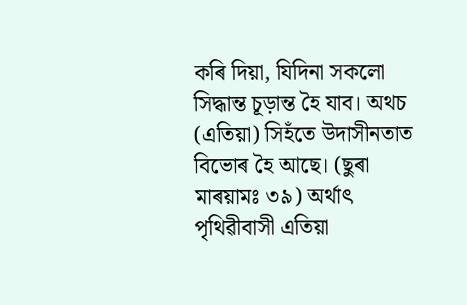কৰি দিয়া, যিদিনা সকলো সিদ্ধান্ত চূড়ান্ত হৈ যাব। অথচ (এতিয়া) সিহঁতে উদাসীনতাত বিভোৰ হৈ আছে। (ছুৰা মাৰয়ামঃ ৩৯) অৰ্থাৎ পৃথিৱীবাসী এতিয়া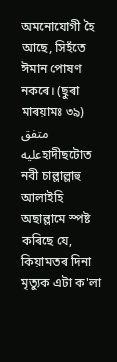অমনোযোগী হৈ আছে, সিহঁতে ঈমান পোষণ নকৰে। (ছুৰা মাৰয়ামঃ ৩৯)
متفق عليهহাদীছটোত নবী চাল্লাল্লাহু আলাইহি অছাল্লামে স্পষ্ট কৰিছে যে, কিয়ামতৰ দিনা মৃত্যুক এটা ক'লা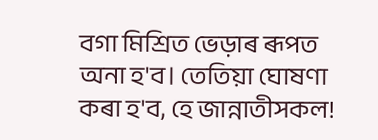বগা মিশ্ৰিত ভেড়াৰ ৰূপত অনা হ'ব। তেতিয়া ঘোষণা কৰা হ'ব, হে জান্নাতীসকল!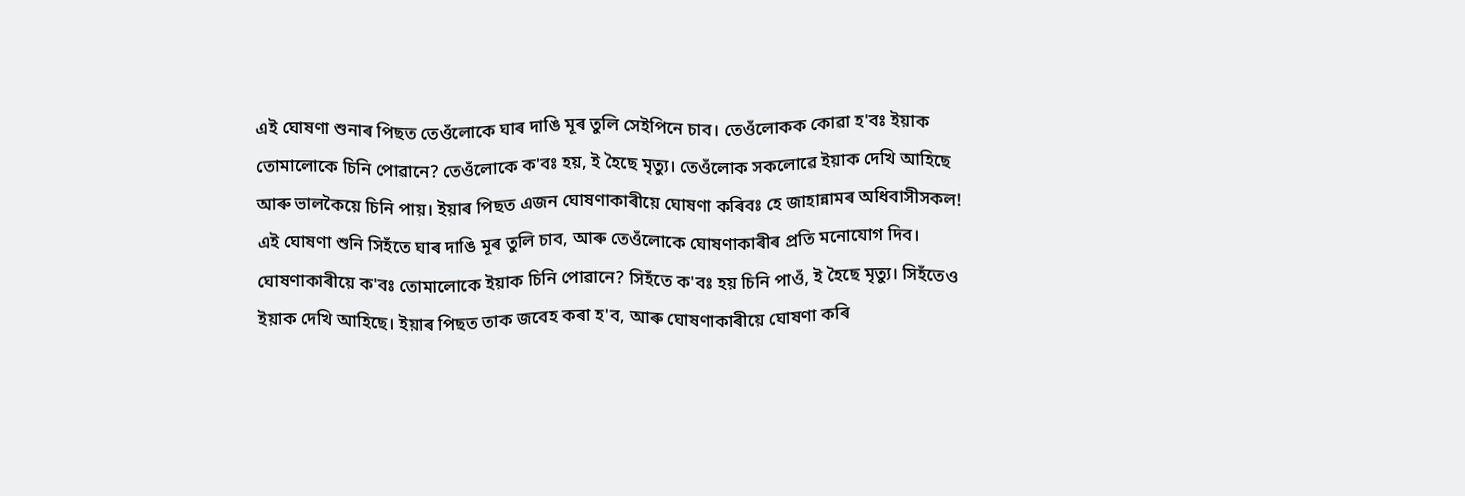এই ঘোষণা শুনাৰ পিছত তেওঁলোকে ঘাৰ দাঙি মূৰ তুলি সেইপিনে চাব। তেওঁলোকক কোৱা হ'বঃ ইয়াক তোমালোকে চিনি পোৱানে? তেওঁলোকে ক'বঃ হয়, ই হৈছে মৃত্যু। তেওঁলোক সকলোৱে ইয়াক দেখি আহিছে আৰু ভালকৈয়ে চিনি পায়। ইয়াৰ পিছত এজন ঘোষণাকাৰীয়ে ঘোষণা কৰিবঃ হে জাহান্নামৰ অধিবাসীসকল! এই ঘোষণা শুনি সিহঁতে ঘাৰ দাঙি মূৰ তুলি চাব, আৰু তেওঁলোকে ঘোষণাকাৰীৰ প্ৰতি মনোযোগ দিব। ঘোষণাকাৰীয়ে ক'বঃ তোমালোকে ইয়াক চিনি পোৱানে? সিহঁতে ক'বঃ হয় চিনি পাওঁ, ই হৈছে মৃত্যু। সিহঁতেও ইয়াক দেখি আহিছে। ইয়াৰ পিছত তাক জবেহ কৰা হ'ব, আৰু ঘোষণাকাৰীয়ে ঘোষণা কৰি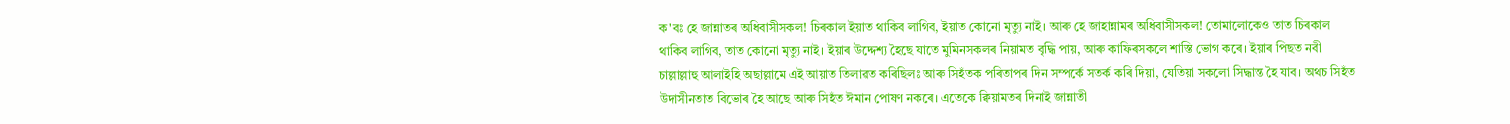ক'বঃ হে জান্নাতৰ অধিবাসীসকল! চিৰকাল ইয়াত থাকিব লাগিব, ইয়াত কোনো মৃত্যু নাই। আৰু হে জাহান্নামৰ অধিবাসীসকল! তোমালোকেও তাত চিৰকাল থাকিব লাগিব, তাত কোনো মৃত্যু নাই। ইয়াৰ উদ্দেশ্য হৈছে যাতে মুমিনসকলৰ নিয়ামত বৃদ্ধি পায়, আৰু কাফিৰসকলে শাস্তি ভোগ কৰে। ইয়াৰ পিছত নবী চাল্লাল্লাহু আলাইহি অছাল্লামে এই আয়াত তিলাৱত কৰিছিলঃ আৰু সিহঁতক পৰিতাপৰ দিন সম্পৰ্কে সতৰ্ক কৰি দিয়া, যেতিয়া সকলো সিদ্ধান্ত হৈ যাব। অথচ সিহঁত উদাসীনতাত বিভোৰ হৈ আছে আৰু সিহঁত ঈমান পোষণ নকৰে। এতেকে ক্বিয়ামতৰ দিনাই জান্নাতী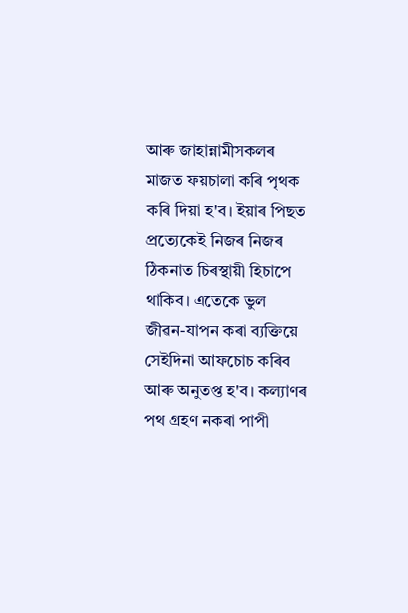আৰু জাহান্নামীসকলৰ মাজত ফয়চালা কৰি পৃথক কৰি দিয়া হ'ব। ইয়াৰ পিছত প্ৰত্যেকেই নিজৰ নিজৰ ঠিকনাত চিৰস্থায়ী হিচাপে থাকিব। এতেকে ভুল জীৱন-যাপন কৰা ব্যক্তিয়ে সেইদিনা আফচোচ কৰিব আৰু অনুতপ্ত হ'ব। কল্যাণৰ পথ গ্ৰহণ নকৰা পাপী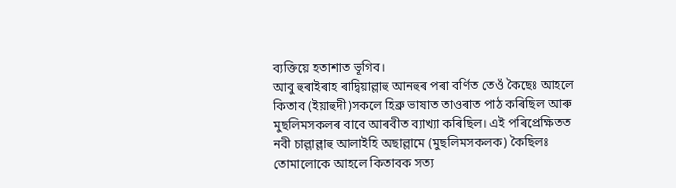ব্যক্তিয়ে হতাশাত ভূগিব।
আবু হুৰাইৰাহ ৰাদ্বিয়াল্লাহু আনহুৰ পৰা বৰ্ণিত তেওঁ কৈছেঃ আহলে কিতাব (ইয়াহুদী)সকলে হিব্ৰু ভাষাত তাওৰাত পাঠ কৰিছিল আৰু মুছলিমসকলৰ বাবে আৰবীত ব্যাখ্যা কৰিছিল। এই পৰিপ্ৰেক্ষিতত নবী চাল্লাল্লাহু আলাইহি অছাল্লামে (মুছলিমসকলক) কৈছিলঃ তোমালোকে আহলে কিতাবক সত্য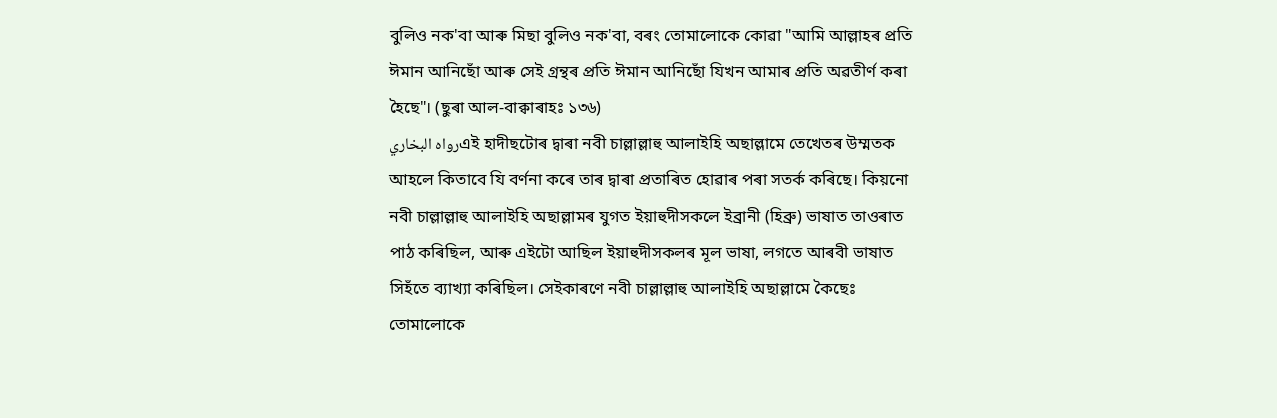বুলিও নক'বা আৰু মিছা বুলিও নক'বা, বৰং তোমালোকে কোৱা "আমি আল্লাহৰ প্ৰতি ঈমান আনিছোঁ আৰু সেই গ্ৰন্থৰ প্ৰতি ঈমান আনিছোঁ যিখন আমাৰ প্ৰতি অৱতীৰ্ণ কৰা হৈছে"। (ছুৰা আল-বাক্বাৰাহঃ ১৩৬)
رواه البخاريএই হাদীছটোৰ দ্বাৰা নবী চাল্লাল্লাহু আলাইহি অছাল্লামে তেখেতৰ উম্মতক আহলে কিতাবে যি বৰ্ণনা কৰে তাৰ দ্বাৰা প্ৰতাৰিত হোৱাৰ পৰা সতৰ্ক কৰিছে। কিয়নো নবী চাল্লাল্লাহু আলাইহি অছাল্লামৰ যুগত ইয়াহুদীসকলে ইব্ৰানী (হিব্ৰু) ভাষাত তাওৰাত পাঠ কৰিছিল, আৰু এইটো আছিল ইয়াহুদীসকলৰ মূল ভাষা, লগতে আৰবী ভাষাত সিহঁতে ব্যাখ্যা কৰিছিল। সেইকাৰণে নবী চাল্লাল্লাহু আলাইহি অছাল্লামে কৈছেঃ তোমালোকে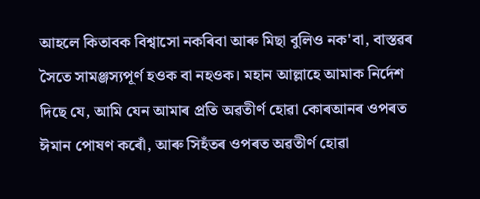আহলে কিতাবক বিশ্বাসো নকৰিবা আৰু মিছা বুলিও নক'বা, বাস্তৱৰ সৈতে সামঞ্জস্যপূৰ্ণ হওক বা নহওক। মহান আল্লাহে আমাক নিৰ্দেশ দিছে যে, আমি যেন আমাৰ প্ৰতি অৱতীৰ্ণ হোৱা কোৰআনৰ ওপৰত ঈমান পোষণ কৰোঁ, আৰু সিহঁতৰ ওপৰত অৱতীৰ্ণ হোৱা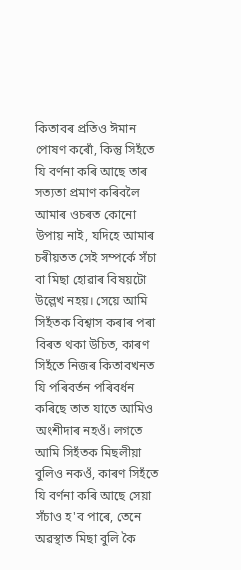কিতাবৰ প্ৰতিও ঈমান পোষণ কৰোঁ, কিন্তু সিহঁতে যি বৰ্ণনা কৰি আছে তাৰ সত্যতা প্ৰমাণ কৰিবলৈ আমাৰ ওচৰত কোনো উপায় নাই, যদিহে আমাৰ চৰীয়তত সেই সম্পৰ্কে সঁচা বা মিছা হোৱাৰ বিষয়টো উল্লেখ নহয়। সেয়ে আমি সিহঁতক বিশ্বাস কৰাৰ পৰা বিৰত থকা উচিত, কাৰণ সিহঁতে নিজৰ কিতাবখনত যি পৰিবৰ্তন পৰিবৰ্ধন কৰিছে তাত যাতে আমিও অংশীদাৰ নহওঁ। লগতে আমি সিহঁতক মিছলীয়া বুলিও নকওঁ, কাৰণ সিহঁতে যি বৰ্ণনা কৰি আছে সেয়া সঁচাও হ'ব পাৰে, তেনে অৱস্থাত মিছা বুলি কৈ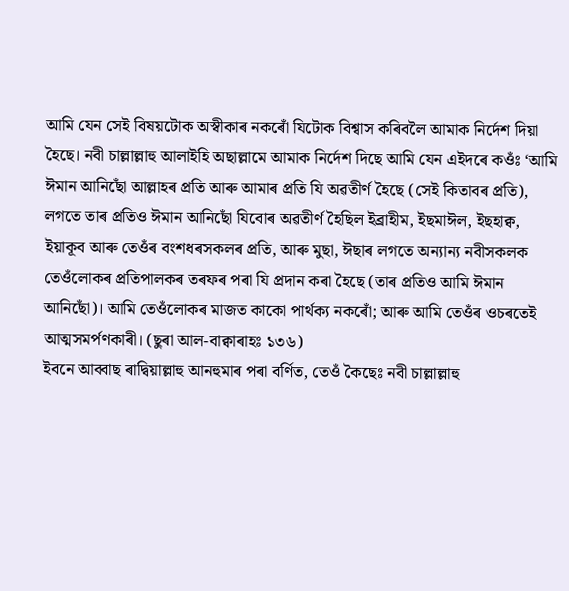আমি যেন সেই বিষয়টোক অস্বীকাৰ নকৰোঁ যিটোক বিশ্বাস কৰিবলৈ আমাক নিৰ্দেশ দিয়া হৈছে। নবী চাল্লাল্লাহু আলাইহি অছাল্লামে আমাক নিৰ্দেশ দিছে আমি যেন এইদৰে কওঁঃ ‘আমি ঈমান আনিছোঁ আল্লাহৰ প্ৰতি আৰু আমাৰ প্ৰতি যি অৱতীৰ্ণ হৈছে (সেই কিতাবৰ প্ৰতি), লগতে তাৰ প্ৰতিও ঈমান আনিছোঁ যিবোৰ অৱতীৰ্ণ হৈছিল ইব্ৰাহীম, ইছমাঈল, ইছহাক্ব, ইয়াকূব আৰু তেওঁৰ বংশধৰসকলৰ প্ৰতি, আৰু মুছা, ঈছাৰ লগতে অন্যান্য নবীসকলক তেওঁলোকৰ প্ৰতিপালকৰ তৰফৰ পৰা যি প্ৰদান কৰা হৈছে (তাৰ প্ৰতিও আমি ঈমান আনিছোঁ)। আমি তেওঁলোকৰ মাজত কাকো পাৰ্থক্য নকৰোঁ; আৰু আমি তেওঁৰ ওচৰতেই আত্মসমৰ্পণকাৰী। (ছুৰা আল-বাক্বাৰাহঃ ১৩৬)
ইবনে আব্বাছ ৰাদ্বিয়াল্লাহু আনহুমাৰ পৰা বৰ্ণিত, তেওঁ কৈছেঃ নবী চাল্লাল্লাহু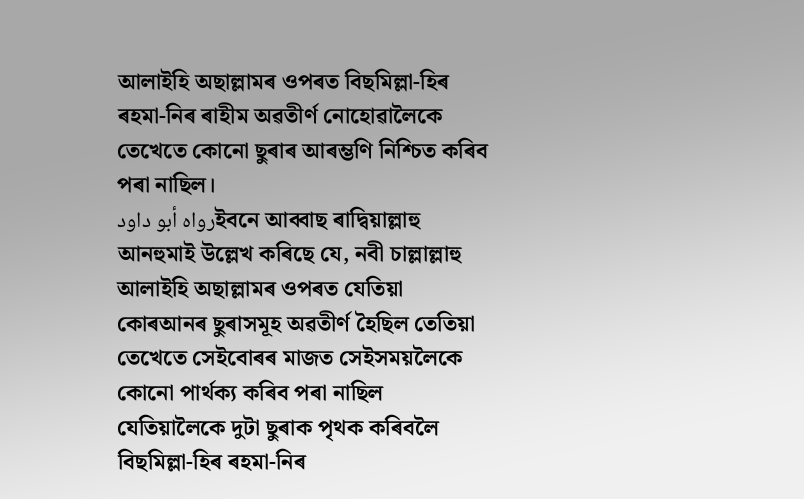আলাইহি অছাল্লামৰ ওপৰত বিছমিল্লা-হিৰ ৰহমা-নিৰ ৰাহীম অৱতীৰ্ণ নোহোৱালৈকে তেখেতে কোনো ছুৰাৰ আৰম্ভণি নিশ্চিত কৰিব পৰা নাছিল।
رواه أبو داودইবনে আব্বাছ ৰাদ্বিয়াল্লাহু আনহুমাই উল্লেখ কৰিছে যে, নবী চাল্লাল্লাহু আলাইহি অছাল্লামৰ ওপৰত যেতিয়া কোৰআনৰ ছুৰাসমূহ অৱতীৰ্ণ হৈছিল তেতিয়া তেখেতে সেইবোৰৰ মাজত সেইসময়লৈকে কোনো পাৰ্থক্য কৰিব পৰা নাছিল যেতিয়ালৈকে দুটা ছুৰাক পৃথক কৰিবলৈ বিছমিল্লা-হিৰ ৰহমা-নিৰ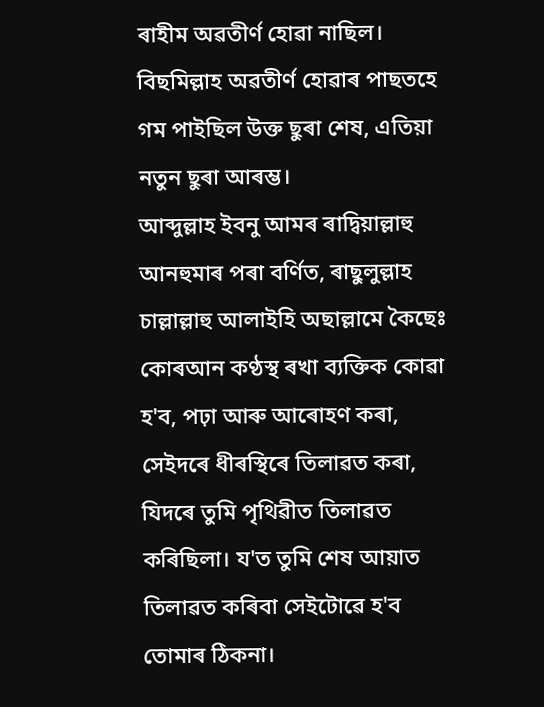ৰাহীম অৱতীৰ্ণ হোৱা নাছিল। বিছমিল্লাহ অৱতীৰ্ণ হোৱাৰ পাছতহে গম পাইছিল উক্ত ছুৰা শেষ, এতিয়া নতুন ছুৰা আৰম্ভ।
আব্দুল্লাহ ইবনু আমৰ ৰাদ্বিয়াল্লাহু আনহুমাৰ পৰা বৰ্ণিত, ৰাছুলুল্লাহ চাল্লাল্লাহু আলাইহি অছাল্লামে কৈছেঃ কোৰআন কণ্ঠস্থ ৰখা ব্যক্তিক কোৱা হ'ব, পঢ়া আৰু আৰোহণ কৰা, সেইদৰে ধীৰস্থিৰে তিলাৱত কৰা, যিদৰে তুমি পৃথিৱীত তিলাৱত কৰিছিলা। য'ত তুমি শেষ আয়াত তিলাৱত কৰিবা সেইটোৱে হ'ব তোমাৰ ঠিকনা।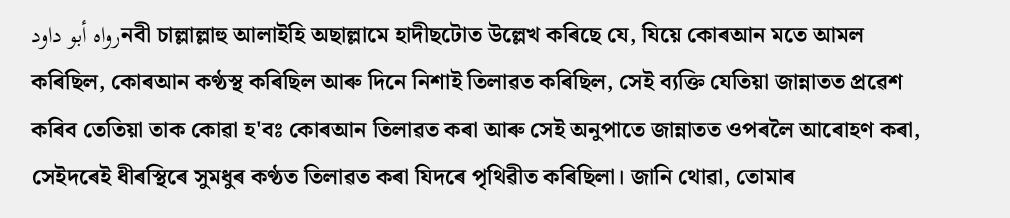رواه أبو داودনবী চাল্লাল্লাহু আলাইহি অছাল্লামে হাদীছটোত উল্লেখ কৰিছে যে, যিয়ে কোৰআন মতে আমল কৰিছিল, কোৰআন কণ্ঠস্থ কৰিছিল আৰু দিনে নিশাই তিলাৱত কৰিছিল, সেই ব্যক্তি যেতিয়া জান্নাতত প্ৰৱেশ কৰিব তেতিয়া তাক কোৱা হ'বঃ কোৰআন তিলাৱত কৰা আৰু সেই অনুপাতে জান্নাতত ওপৰলৈ আৰোহণ কৰা, সেইদৰেই ধীৰস্থিৰে সুমধুৰ কণ্ঠত তিলাৱত কৰা যিদৰে পৃথিৱীত কৰিছিলা। জানি থোৱা, তোমাৰ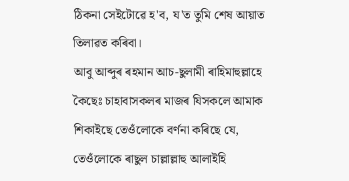ঠিকনা সেইটোৱে হ'ব, য'ত তুমি শেষ আয়াত তিলাৱত কৰিবা।
আবু আব্দুৰ ৰহমান আচ-ছুলামী ৰাহিমাহুল্লাহে কৈছেঃ চাহাবাসকলৰ মাজৰ যিসকলে আমাক শিকাইছে তেওঁলোকে বৰ্ণনা কৰিছে যে, তেওঁলোকে ৰাছুল চাল্লাল্লাহু আলাইহি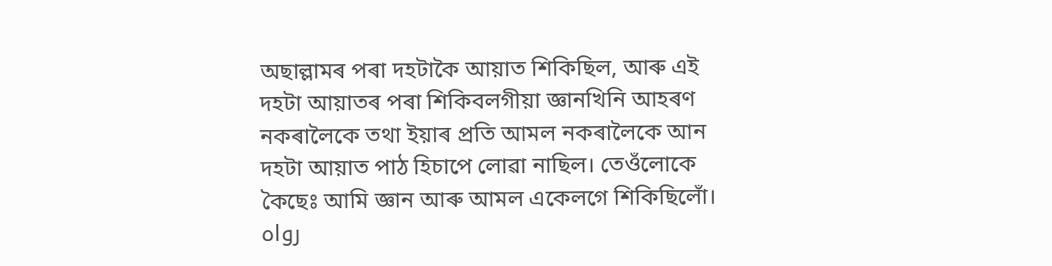অছাল্লামৰ পৰা দহটাকৈ আয়াত শিকিছিল, আৰু এই দহটা আয়াতৰ পৰা শিকিবলগীয়া জ্ঞানখিনি আহৰণ নকৰালৈকে তথা ইয়াৰ প্ৰতি আমল নকৰালৈকে আন দহটা আয়াত পাঠ হিচাপে লোৱা নাছিল। তেওঁলোকে কৈছেঃ আমি জ্ঞান আৰু আমল একেলগে শিকিছিলোঁ।
رواه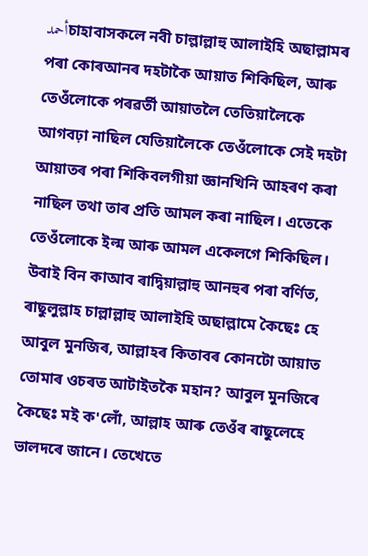أحمدচাহাবাসকলে নবী চাল্লাল্লাহু আলাইহি অছাল্লামৰ পৰা কোৰআনৰ দহটাকৈ আয়াত শিকিছিল, আৰু তেওঁলোকে পৰৱৰ্তী আয়াতলৈ তেতিয়ালৈকে আগবঢ়া নাছিল যেতিয়ালৈকে তেওঁলোকে সেই দহটা আয়াতৰ পৰা শিকিবলগীয়া জ্ঞানখিনি আহৰণ কৰা নাছিল তথা তাৰ প্ৰতি আমল কৰা নাছিল। এতেকে তেওঁলোকে ইল্ম আৰু আমল একেলগে শিকিছিল।
উবাই বিন কাআব ৰাদ্বিয়াল্লাহু আনহুৰ পৰা বৰ্ণিত, ৰাছুলুল্লাহ চাল্লাল্লাহু আলাইহি অছাল্লামে কৈছেঃ হে আবুল মুনজিৰ, আল্লাহৰ কিতাবৰ কোনটো আয়াত তোমাৰ ওচৰত আটাইতকৈ মহান? আবুল মুনজিৰে কৈছেঃ মই ক'লোঁ, আল্লাহ আৰু তেওঁৰ ৰাছুলেহে ভালদৰে জানে। তেখেতে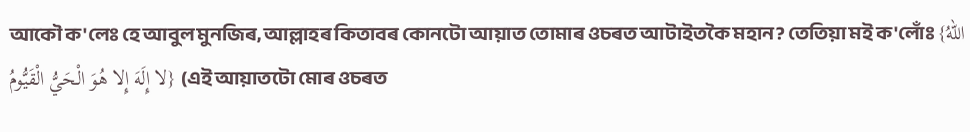আকৌ ক'লেঃ হে আবুল মুনজিৰ, আল্লাহৰ কিতাবৰ কোনটো আয়াত তোমাৰ ওচৰত আটাইতকৈ মহান? তেতিয়া মই ক'লোঁঃ {اللهُ لا إِلَهَ إِلا هُوَ الْحَيُّ الْقَيُّومُ} (এই আয়াতটো মোৰ ওচৰত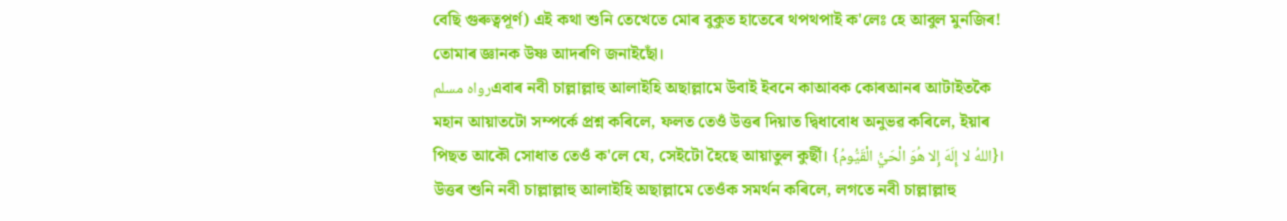বেছি গুৰুত্বপূৰ্ণ) এই কথা শুনি তেখেতে মোৰ বুকুত হাতেৰে থপথপাই ক'লেঃ হে আবুল মুনজিৰ! তোমাৰ জ্ঞানক উষ্ণ আদৰণি জনাইছোঁ।
رواه مسلمএবাৰ নবী চাল্লাল্লাহু আলাইহি অছাল্লামে উবাই ইবনে কাআবক কোৰআনৰ আটাইতকৈ মহান আয়াতটো সম্পৰ্কে প্ৰশ্ন কৰিলে, ফলত তেওঁ উত্তৰ দিয়াত দ্বিধাবোধ অনুভৱ কৰিলে, ইয়াৰ পিছত আকৌ সোধাত তেওঁ ক'লে যে, সেইটো হৈছে আয়াতুল কুৰ্ছী। {اللهُ لا إِلَهَ إِلا هُوَ الْحَيُّ الْقَيُّومُ}। উত্তৰ শুনি নবী চাল্লাল্লাহু আলাইহি অছাল্লামে তেওঁক সমৰ্থন কৰিলে, লগতে নবী চাল্লাল্লাহু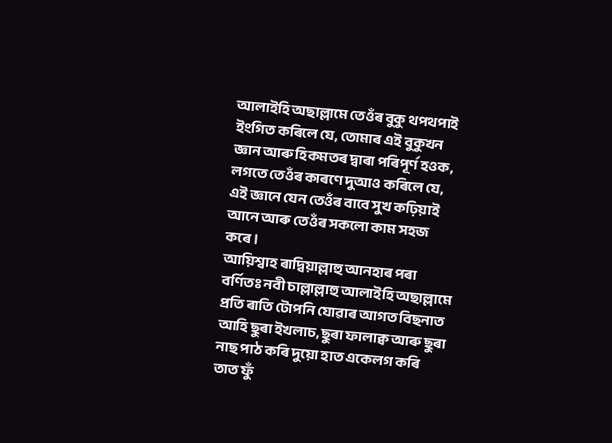আলাইহি অছাল্লামে তেওঁৰ বুকু থপথপাই ইংগিত কৰিলে যে, তোমাৰ এই বুকুখন জ্ঞান আৰু হিকমতৰ দ্বাৰা পৰিপূৰ্ণ হওক, লগতে তেওঁৰ কাৰণে দুআও কৰিলে যে, এই জ্ঞানে যেন তেওঁৰ বাবে সুখ কঢ়িয়াই আনে আৰু তেওঁৰ সকলো কাম সহজ কৰে।
আয়িশ্বাহ ৰাদ্বিয়াল্লাহু আনহাৰ পৰা বৰ্ণিতঃ নবী চাল্লাল্লাহু আলাইহি অছাল্লামে প্ৰতি ৰাতি টোপনি যোৱাৰ আগত বিছনাত আহি ছুৰা ইখলাচ, ছুৰা ফালাক্ব আৰু ছুৰা নাছ পাঠ কৰি দুয়ো হাত একেলগ কৰি তাত ফুঁ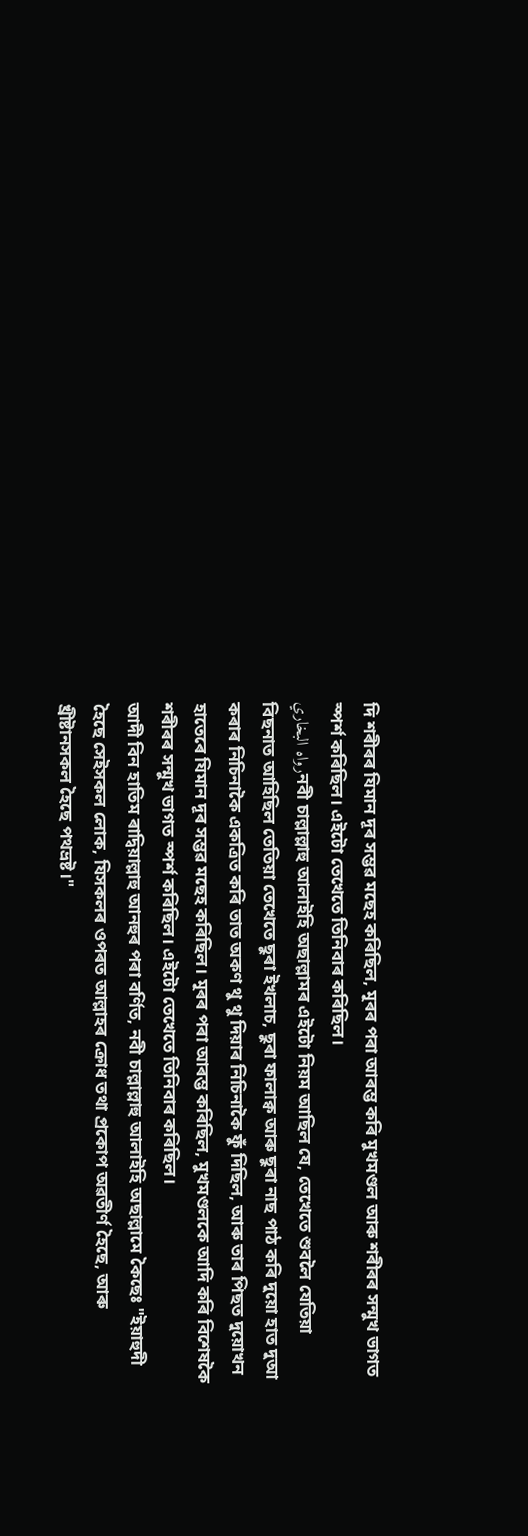দি শৰীৰৰ যিমান দূৰ সম্ভৱ মছেহ কৰিছিল, মূৰৰ পৰা আৰম্ভ কৰি মুখমণ্ডল আৰু শৰীৰৰ সন্মুখ ভাগত স্পৰ্শ কৰিছিল। এইটো তেখেতে তিনিবাৰ কৰিছিল।
رواه البخاريনবী চাল্লাল্লাহু আলাইহি অছাল্লামৰ এইটো নিয়ম আছিল যে, তেখেতে শুবলৈ যেতিয়া বিছনাত আহিছিল তেতিয়া তেখেতে ছুৰা ইখলাচ, ছুৰা ফালাক্ব আৰু ছুৰা নাছ পাঠ কৰি দুয়ো হাত দুআ কৰাৰ নিচিনাকৈ একত্ৰিত কৰি তাত অকণ থু থু দিয়াৰ নিচিনাকৈ ফুঁ দিছিল, আৰু তাৰ পিছত দুয়োখন হাতেৰে যিমান দূৰ সম্ভৱ মছেহ কৰিছিল। মূৰৰ পৰা আৰম্ভ কৰিছিল, মুখমণ্ডলকে আদি কৰি বিশেষকৈ শৰীৰৰ সন্মুখ ভাগত স্পৰ্শ কৰিছিল। এইটো তেখেতে তিনিবাৰ কৰিছিল।
আদী বিন হাতিম ৰাদ্বিয়াল্লাহু আনহুৰ পৰা বৰ্ণিত, নবী চাল্লাল্লাহু আলাইহি অছাল্লামে কৈছেঃ "ইয়াহুদী হৈছে সেইসকল লোক, যিসকলৰ ওপৰত আল্লাহৰ ক্ৰোধ তথা প্ৰকোপ অৱতীৰ্ণ হৈছে, আৰু খ্ৰীষ্টানসকল হৈছে পথভ্ৰষ্ট।"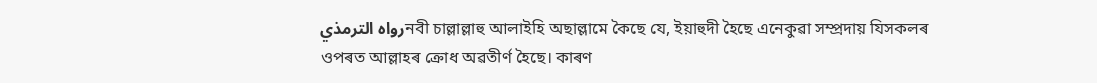رواه الترمذيনবী চাল্লাল্লাহু আলাইহি অছাল্লামে কৈছে যে, ইয়াহুদী হৈছে এনেকুৱা সম্প্ৰদায় যিসকলৰ ওপৰত আল্লাহৰ ক্ৰোধ অৱতীৰ্ণ হৈছে। কাৰণ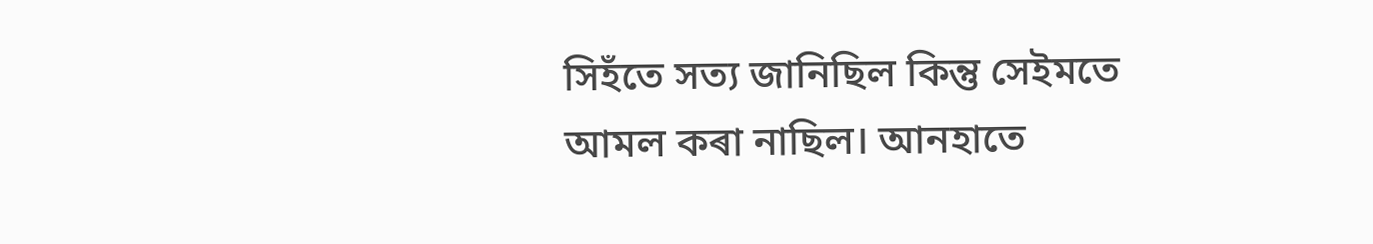সিহঁতে সত্য জানিছিল কিন্তু সেইমতে আমল কৰা নাছিল। আনহাতে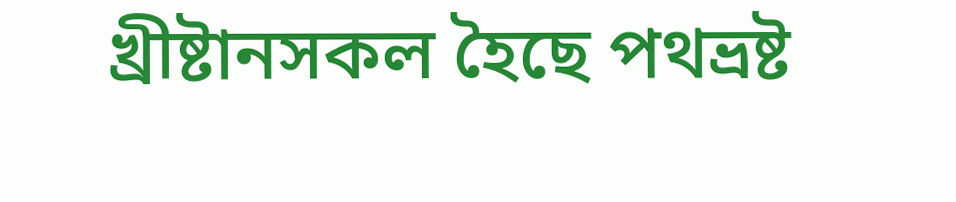খ্ৰীষ্টানসকল হৈছে পথভ্ৰষ্ট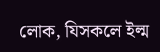লোক, যিসকলে ইল্ম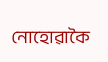নোহোৱাকৈ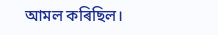আমল কৰিছিল।